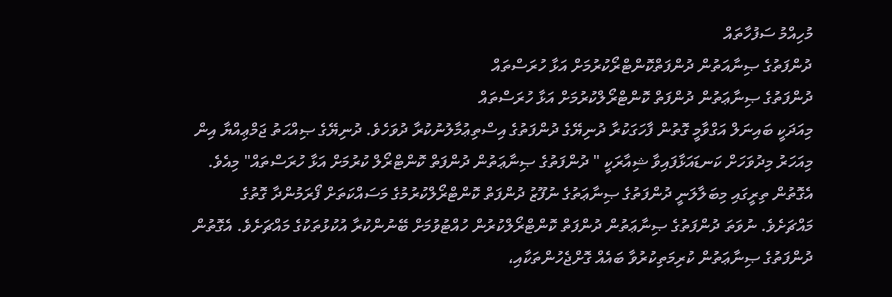މުހިއްމު ސަފުހާތައް
ދުންފަތުގެ ޞިނާއަތުން ދުންފަތްކޮންޓްރޯކުރުމަށް އަޅާ ހުރަސްތައް
ދުންފަތުގެ ޞިނާޢަތުން ދުންފަތް ކޮންޓްރޯލްކުރުމަށް އަޅާ ހުރަސްތައް
މިއަދަކީ ބައިނަލް އަގްވާމީ ގޮތުން ފާހަގަކުރާ ދުނިޔޭގެ ދުންފަތުގެ އިސްތިޢުމާލުނުކުރާ ދުވަހެވެ. ދުނިޔޭގެ ޞިއްޙަތު ޖަމްޢިއްޔާ އިން މިއަހަރު މިދުވަހަށް ކަނޑައަޅާފައިވާ ޝިއާރަކީ " ދުންފަތުގެ ޞިނާޢަތުން ދުންފަތް ކޮންޓްރޯލް ކުރުމަށް އަޅާ ހުރަސްތައް" މިއެވެ. އެގޮތުން ތިރީގައި މިބަލާލަނީ ދުންފަތުގެ ޞިނާޢަތުގެ ނުފޫޒު ދުންފަތް ކޮންޓްރޯލްކުރުމުގެ މަސައްކަތަށް ފޯރަމުންދާ ގޮތުގެ މައްޗަށެވެ. ނުވަތަ ދުންފަތުގެ ޞިނާޢަތުން ދުންފަތް ކޮންޓްރޯލްކުރުން ހުއްޓުވުމަށް ބޭނުންކުރާ އުކުޅުތަކުގެ މައްޗަށެވެ. އެގޮތުން ދުންފަތުގެ ޞިނާޢަތުން ކުރިމަތިކުރުވާ ބައެއް ގޮށްޖެހުންތަކާއި،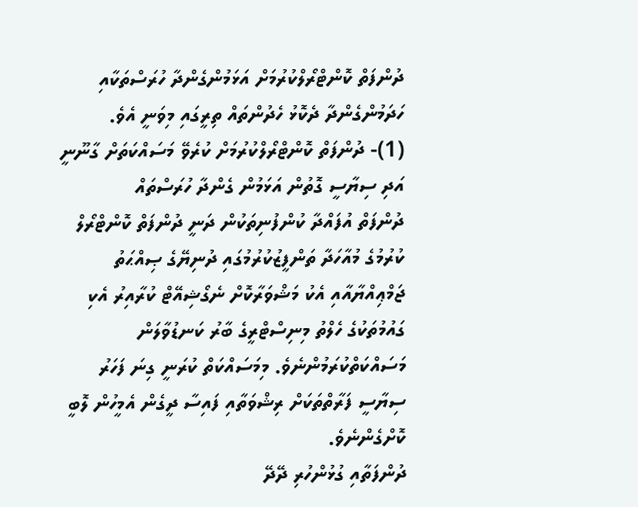ދުންފަތް ކޮންޓްރޯލްކުރުމަށް އަޅަމުންގެންދާ ހުރަސްތަކާއި ހަދަމުންގެންދާ ދެކޮޅު ހެދުންތައް ތިރީގައި މިވަނީ އެވެ.
(1)- ދުންފަތް ކޮންޓްރޯލްކުރުމަށް ކުރެވޭ މަސައްކަތަށް ގާނޫނީ އަދި ސިޔާސީ ގޮތުން އަޅަމުން ގެންދާ ހުރަސްތައް
ދުންފަތް އުފައްދާ ކުންފުނިތަކުން ދަނީ ދުންފަތް ކޮންޓްރޯލް ކުރުމުގެ މުއާހަދާ ތަންފީޒުކުރުމުގައި ދުނިޔޭގެ ޞިއްޙަތު ޖަމްޢިއްޔާއާއި އެކު މަޝްވަރާކޮށް ނެގޯޝިއޭޓް ކުރާއިރު އެކި ގައުމުތަކުގެ ހެލްތު މިނިސްޓްރީގެ ބާރު ކަނޑުވާލަން މަސައްކަތްކުރަމުންނެވެ. މިމަސައްކަތް ކުރަނީ ގިނަ ފަހަރު ސިޔާސީ ފަރާތްތަކަށް ރިޝްވަތާއި ފައިސާ ދީގެން އެމީހުން ލޮބީ ކޮށްގެންނެވެ.
ދުންފަތާއި ގުޅުންހުރި ދޭދޭ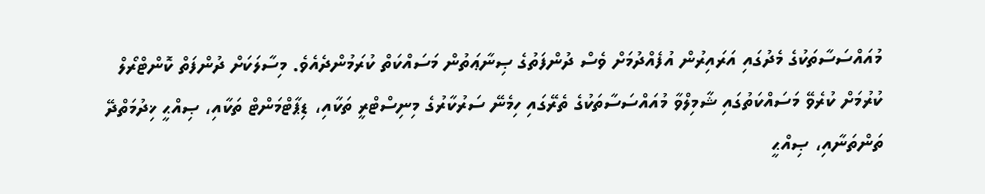މުއައްސަސާތަކުގެ މެދުގައި އަރައިރުން އުފެއްދުމަށް ވެސް ދުންފަތުގެ ޞިނާޢަތުން މަސައްކަތް ކުރަމުންދެއެވެ. މިސާލަކަށް ދުންފަތް ކޮންޓްރޯލް ކުރުމަށް ކުރެވޭ މަސައްކަތުގައި ޝާމިލްވާ މުއައްސަސާތަކުގެ ތެރޭގައި ހިމެނޭ ސަރުކާރުގެ މިނިސްޓްރީ ތަކާއި، ޑިޕާޓްމަންޓް ތަކާއި، ޞިއްޙީ ޚިދުމަތްދޭ ތަންތަނާއި، ޞިއްޙީ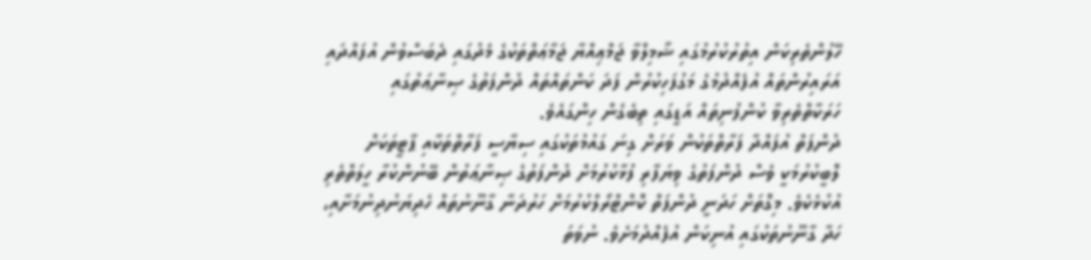ހޭލުންތެރިކަން އިތުރުކުރުމުގައި ޝާމިލްވާ ޖަމްޢިއްޔާ ޖަމާޢަތްތަކުގެ މެދުގައި ދެބަސްވުން އުފައްދައި އަރައިރުންތައް އުފެއްދުމުގެ މަގުފަހިކުރުން ފަދަ ކަންތައްތައް ދުންފަތުގެ ޞިނާޢަތުގައި ހަރަކާތްތެރިވާ ކުންފުނިތައް އަޑީގައި ތިބެގެން ހިންގައެވެ.
ދުންފަތް އުފައްދާ ފަރާތްތަކުން ވަރަށް ގިނަ ގައުމުތަކުގައި ސިޔާސީ ފަރާތްތަކާއި ޕާޓީތަކަށް ލޮބީކުރުމަކީ ވެސް ދުންފަތުގެ ވިޔަފާރި ފުޅާކުރުމަށް ދުންފަތުގެ ޞިނާޢަތުން ބޭނުންކުރާ ހީލަތްތެރި އުކުޅެކެވެ. މިގޮތަށް ހަދަނީ ދުންފަތް ކޮންޓްރޯލްކުރުމަށް ހަރުދަނާ ގާނޫނުތައް ހެދިޔަނުދިނުމަށާއި، ހަދާ ގާނޫނުތަކުގައި އުނިކަން އުފެއްދުމަށެވެ. ނުވަތަ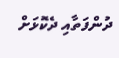ދުންފަތާއި ދެކޮޅަށް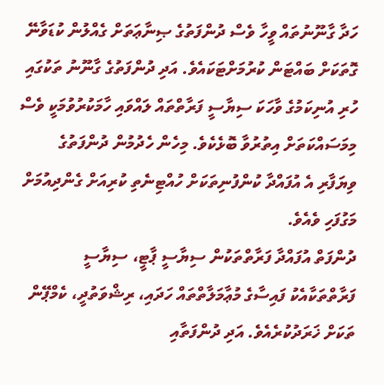ހަދާ ގާނޫނުތައް ވީހާ ވެސް ދުންފަތުގެ ޞިނާޢަތަށް ގެއްލުން ކުޑަވާނޭ ގޮތަކަށް ބައްޓަން ކުރުމަށްޓަކައެވެ. އަދި ދުންފަތުގެ ގާނޫނު ތަކުގައި ހުރި އުނިކަމުގެ ވާހަކަ ސިޔާސީ ފަރާތްތައް ލައްވައި ހާމަކުރުވުމަކީ ވެސް މިމަސައްކަތަށް އިތުރުވާ ބޮޅެކެވެ. މިހެން ހެދުމުން ދުންފަތުގެ ވިޔަފާރި އެ އުފައްދާ ކުންފުނިތަކަށް ހުއްޓިނެތި ކުރިއަށް ގެންދިއުމަށް މަގުފަހި ވެއެވެ.
ދުންފަތް އުފައްދާ ފަރާތްތަކުން ސިޔާސީ ޕާޓީ، ސިޔާސީ ފަރާތްތަކާއެކު ފައިސާގެ މުޢާމަލާތްތައް ހަދައި، ރިޝްވަތުދީ، ކެމްޕޭން ތަކަށް ޚަރަދުކުރެއެވެ. އަދި ދުންފަތާއި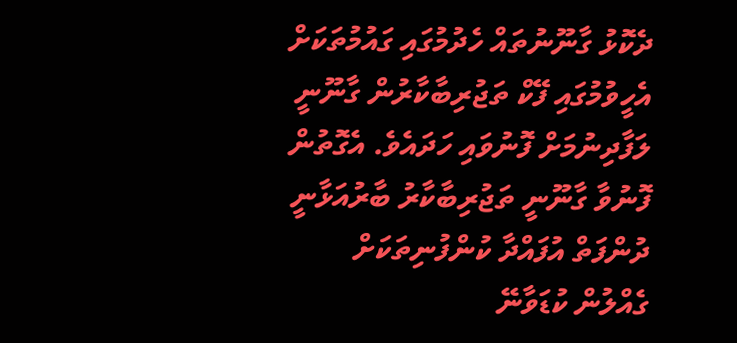ދެކޮޅު ގާނޫނުތައް ހެދުމުގައި ގައުމުތަކަށް އެހީވުމުގައި ފޭކް ތަޖުރިބާކާރުން ގާނޫނީ ލަފާދިނުމަށް ފޮނުވައި ހަދައެވެ. އެގޮތުން ފޮނުވާ ގާނޫނީ ތަޖުރިބާކާރު ބާރުއަޅާނީ ދުންފަތް އުފައްދާ ކުންފުނިތަކަށް ގެއްލުން ކުޑަވާނޭ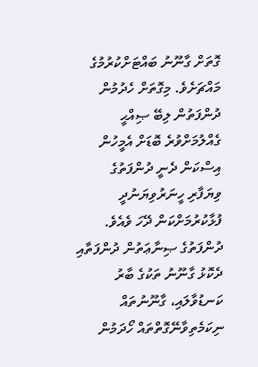ގޮތަށް ގާނޫނު ބައްޓަށްކުރުމުގެ މައްޗަށެވެ. މިގޮތަށް ހެދުމުން ދުންފަތުން ލިބޭ ޞިއްޙީ ގެއްލުމަށްވުރެ ބޮޑަށް އެމީހުން އިސްކަން ދެނީ ދުންފަތުގެ  ވިޔަފާރި ހީނަރުވިޔަނުދީ ފުޅާކުރުމަށްކަން ދޭހަ ވެއެވެ.
ދުންފަތުގެ ޞިނާޢަތުން ދުންފަތާއި ދެކޮޅު ގާނޫނު ތަކުގެ ބާރު ކަނޑުވާލައި، ގާނޫނުތައް ނިކަމެތިވާނޭގޮތްތައް ހޯދަމުން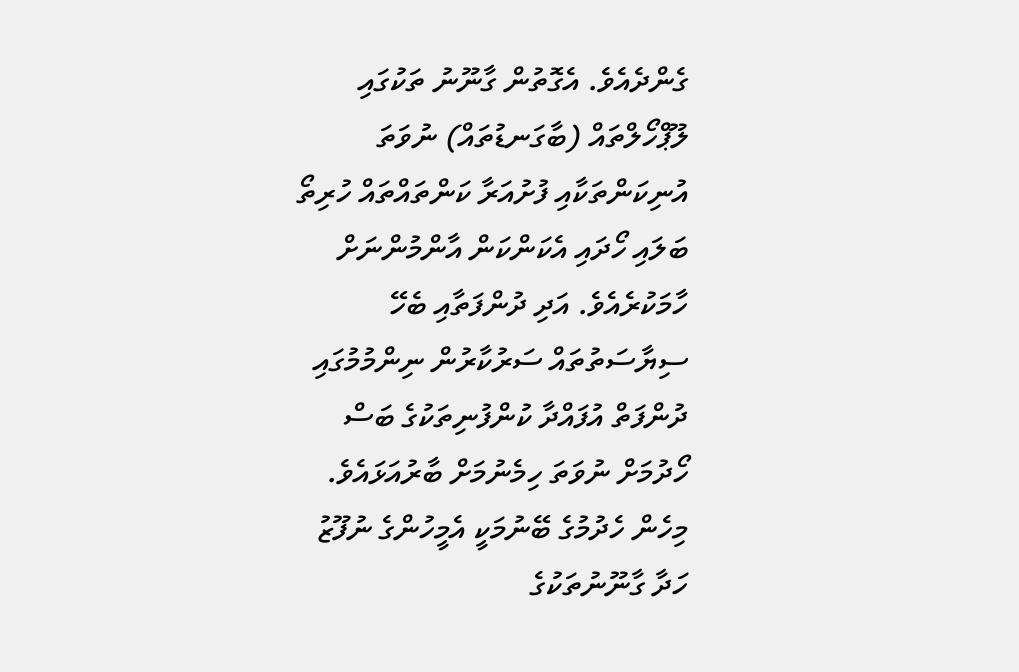ގެންދެއެވެ. އެގޮތުން ގާނޫނު ތަކުގައި ލޫޕްހޯލްތައް (ބާގަނޑުތައް) ނުވަތަ އުނިކަންތަކާއި ފުށުއަރާ ކަންތައްތައް ހުރިތޯ ބަލައި ހޯދައި އެކަންކަން އާންމުންނަށް ހާމަކުރެއެވެ. އަދި ދުންފަތާއި ބެހޭ ސިޔާސަތުތައް ސަރުކާރުން ނިންމުމުގައި ދުންފަތް އުފައްދާ ކުންފުނިތަކުގެ ބަސް ހޯދުމަށް ނުވަތަ ހިމެނުމަށް ބާރުއަޅައެވެ. މިހެން ހެދުމުގެ ބޭނުމަކީ އެމީހުންގެ ނުފޫޒު ހަދާ ގާނޫނުތަކުގެ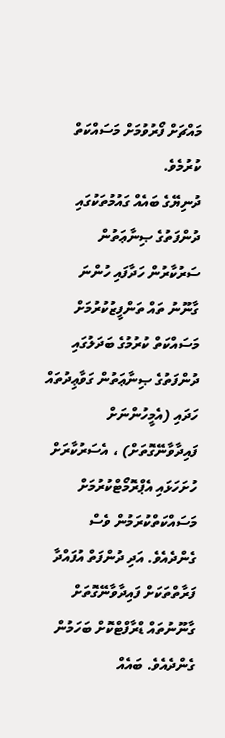މައްޗަށް ފޯރުވުމަށް މަސައްކަތް ކުރުމެވެ.
ދުނިޔޭގެ ބައެއް ގައުމުތަކުގައި ދުންފަތުގެ ޞިނާޢަތުން ސަރުކާރުން ހަދާފައި ހުންނަ ގާނޫނު ތައް ތަންފީޒުކުރުމަށް މަސައްކަތް ކުރުމުގެ ބަދަލުގައި ދުންފަތުގެ ޞިނާޢަތުން ގަވާޢިދުތައް ހަދައި (އެމީހުންނަށް ފައިދާވާނޭގޮތަށް) ، އެސަރުކާރަށް ހުށަހަޅައި އެޕްރޮމޯޓްކުރުމަށް މަސައްކަތްކުރަމުން ވެސް ގެންދެއެވެ. އަދި ދުންފަތް އުފައްދާ ފަރާތްތަކަށް ފައިދާވާނޭގޮތަށް ގާނޫނުތައް ޑްރާފްޓްކޮށް ބަހަމުން ގެންދެއެވެ. ބައެއް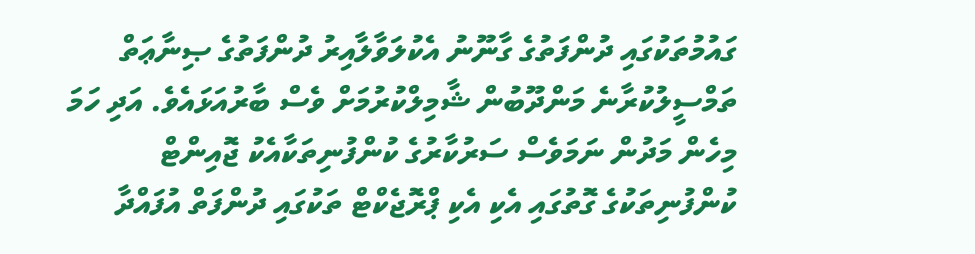ގައުމުތަކުގައި ދުންފަތުގެ ގާނޫނު އެކުލަވާލާއިރު ދުންފަތުގެ ޞިނާޢަތް ތަމްސީލުކުރާނެ މަންދޫބުން ޝާމިލްކުރުމަށް ވެސް ބާރުއަޅައެވެ. އަދި ހަމަ މިހެން މަދުން ނަމަވެސް ސަރުކާރުގެ ކުންފުނިތަކާއެކު ޖޮއިންޓް ކުންފުނިތަކުގެ ގޮތުގައި އެކި އެކި ޕްރޮޖެކްޓް ތަކުގައި ދުންފަތް އުފައްދާ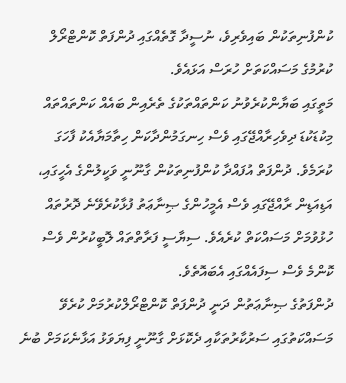ކުންފުނިތަކުން ބައިވެރިވެ، ނުސީދާ ގޮތެއްގައި ދުންފަތް ކޮންޓްރޯލް ކުރުމުގެ މަސައްކަތަށް ހުރަސް އަޅައެވެ.
މަތީގައި ބަޔާންކުރެވުނު ކަންތައްތަކުގެ ތެރެއިން ބައެއް ކަންތައްތައް މިކުޑަކުޑަ ދިވެހިރާއްޖޭގައި ވެސް ހިނގަމުންދާކަން ހިތާމަޔާއެކު ފާހަގަ ކުރަމެވެ. ދުންފަތް އުފައްދާ ކުންފުނިތަކުން ގާނޫނީ ވަކީލުންގެ އެހީގައި، އަޑިއަޑިން ރާއްޖޭގައި ވެސް އެމީހުންގެ ޞިނާޢަތު ފުޅާކުރެވޭނެ ދޮރުތައް ހުޅުވުމަށް މަސައްކަތް ކުރެއެވެ. ސިޔާސީ ފަރާތްތައް ލޮބީކުރުން ވެސް ކޮންމެ ވެސް ސިފައެއްގައި އެބައޮތެވެ.
ދުންފަތުގެ ޞިނާޢަތުން ދަނީ ދުންފަތް ކޮންޓްރޯލްކުރުމަށް ކުރެވޭ މަސައްކަތުގައި ސަރުކާރުތަކާއި ދެކޮޅަށް ގާނޫނީ ފިޔަވަޅު އަޅާނެކަމަށް ބުނެ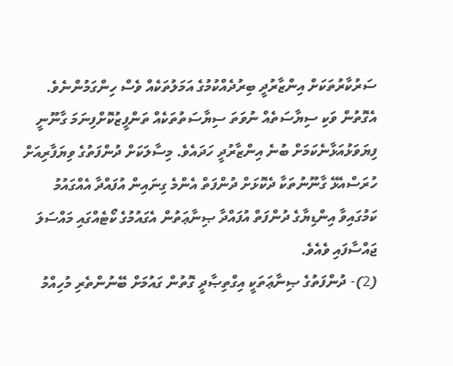ސަރުކާރުތަކަށް އިންޒާރުދީ ބިރުދެއްކުމުގެ އަމަލުތަކެއް ވެސް ހިންގަމުންނެވެ. އެގޮތުން ވަކި ސިޔާސަތެއް ނުވަތަ ސިޔާސަތުތަކެއް ތަންފީޒުކޮށްފިނަމަ ގާނޫނީ ފިޔަވަޅުއަޅާނެކަމަށް ބުނެ އިންޒާރުދީ ހަދައެވެ. މިސާލަކަށް ދުންފަތުގެ ވިޔަފާރިއަށް ހުރަސްއެޅޭ ގާނޫނުތަކާ ދެކޮޅަށް ދުންފަތް އެންމެ ގިނައިން އުފައްދާ އެއްގައުމު ކަމުގައިވާ އިންޑިޔާގެ ދުންފަތް އުފައްދާ ޞިނާޢަތުން އެގައުމުގެ ކޯޓެއްގައި މައްސަލަ ޖައްސާފައި ވެއެވެ.
(2)- ދުންފަތުގެ ޞިނާޢަތަކީ އިގްތިޞާދީ ގޮތުން ގައުމަށް ބޭނުންތެރި މުހިއްމު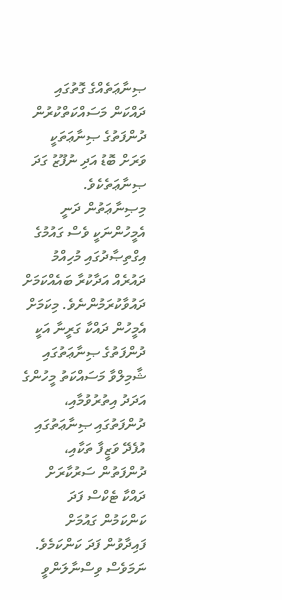ޞިނާޢަތެއްގެ ގޮތުގައި ދައްކަން މަސައްކަތްކުރުން
ދުންފަތުގެ ޞިނާޢަތަކީ ވަރަށް ބޮޑު އަދި ނުފޫޒު ގަދަ ޞިނާޢަތެކެވެ. މިޞިނާޢަތުން ދަނީ އެމީހުންނަކީ ވެސް ގައުމުގެ އިގްތިޞާދުގައި މުހިއްމު ދައުރެއް އަދާކުރާ ބައެއްކަމަށް ދައުވާކުރަމުންނެވެ. މިކަމަށް އެމީހުން ދައްކާ ގަރީނާ އަކީ ދުންފަތުގެ ޞިނާޢަތުގައި ޝާމިލްވާ މަސައްކަތު މީހުންގެ އަދަދު އިތުރުވުމާއި، ދުންފަތުގައި ޞިނާޢަތުގައި އުފެދޭ ވަޒީފާ ތަކާއި، ދުންފަތުން ސަރުކާރަށް ދައްކާ ޓެކްސް ފަދަ ކަންކަމުން ގައުމަށް ފައިދާވުން ފަދަ ކަންކަމެވެ. ނަމަވެސް ވިސްނާލަންވީ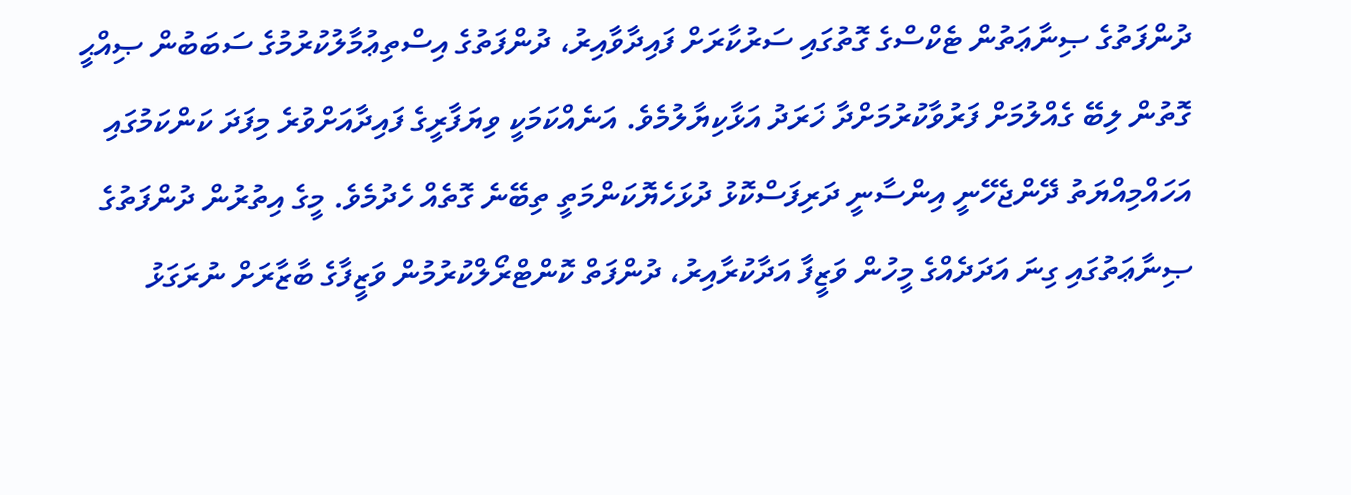ދުންފަތުގެ ޞިނާޢަތުން ޓެކްސްގެ ގޮތުގައި ސަރުކާރަށް ފައިދާވާއިރު، ދުންފަތުގެ އިސްތިޢުމާލުކުރުމުގެ ސަބަބުން ޞިއްޙީ ގޮތުން ލިބޭ ގެއްލުމަށް ފަރުވާކުރުމަށްދާ ޚަރަދު އަޅާކިޔާލުމެވެ. އަނެއްކަމަކީ ވިޔަފާރީގެ ފައިދާއަށްވުރެ މިފަދަ ކަންކަމުގައި އަހައްމިއްޔަތު ދޭންޖެހޭނީ އިންސާނީ ދަރިފަސްކޮޅު ދުޅަހެޔޮކަންމަތީ ތިބޭނެ ގޮތެއް ހެދުމެވެ. މީގެ އިތުރުން ދުންފަތުގެ ޞިނާޢަތުގައި ގިނަ އަދަދެއްގެ މީހުން ވަޒީފާ އަދާކުރާއިރު، ދުންފަތް ކޮންޓްރޯލްކުރުމުން ވަޒީފާގެ ބާޒާރަށް ނުރަގަޅު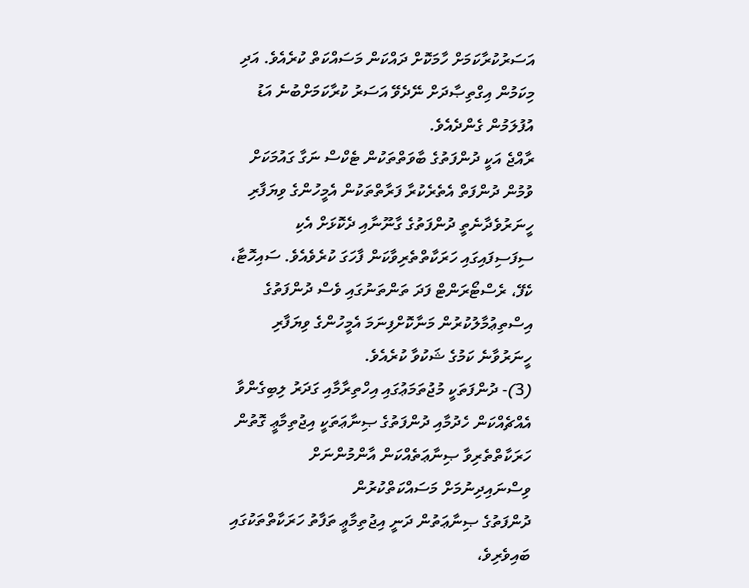އަސަރުކުރާކަމަށް ހާމަކޮށް ދައްކަން މަސައްކަތް ކުރެއެވެ. އަދި މިކަމުން އިގްތިޞާދަށް ނޭދެވޭ އަސަރު ކުރާކަމަށްބުނެ އަޑު އުފުލަމުން ގެންދެއެވެ.
ރާއްޖެ އަކީ ދުންފަތުގެ ބާވަތްތަކުން ޓެކްސް ނަގާ ގައުމަކަށް ވުމުން ދުންފަތް އެތެރެކުރާ ފަރާތްތަކުން އެމީހުންގެ ވިޔަފާރި ހީނަރުވެދާނެތީ ދުންފަތުގެ ގާނޫނާއި ދެކޮޅަށް އެކި ސިފަސިފައިގައި ހަރަކާތްތެރިވާކަން ފާހަގަ ކުރެވެއެވެ. ސައިހޮޓާ، ކެފޭ، ރެސްޓޯރަންޓް ފަދަ ތަންތަނުގައި ވެސް ދުންފަތުގެ އިސްތިޢުމާލުކުރުން މަނާކޮށްފިނަމަ އެމީހުންގެ ވިޔަފާރި ހީނަރުވާނެ ކަމުގެ ޝަކުވާ ކުރެއެވެ.
(3)- ދުންފަތަކީ މުޖުތަމަޢުގައި އިހްތިރާމާއި ގަދަރު ލިބިގެންވާ އެއްޗެއްކަން ހެދުމާއި ދުންފަތުގެ ޞިނާޢަތަކީ އިޖުތިމާޢީ ގޮތުން ހަރަކާތްތެރިވާ ޞިނާޢަތެއްކަން އާންމުންނަށް ވިސްނައިދިނުމަށް މަސައްކަތްކުރުން
ދުންފަތުގެ ޞިނާޢަތުން ދަނީ އިޖުތިމާޢީ ތަފާތު ހަރަކާތްތަކުގައި ބައިވެރިވެ،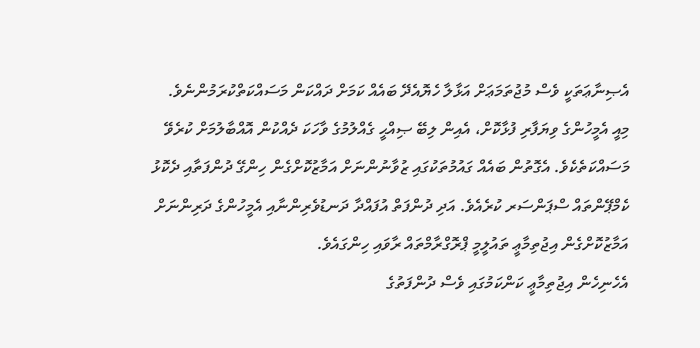އެޞިނާޢަތަކީ ވެސް މުޖުތަމަޢަށް އަޅާލާ ހެޔޮއެދޭ ބައެއް ކަމަށް ދައްކަން މަސައްކަތްކުރަމުންނެވެ. މިއީ އެމީހުންގެ ވިޔަފާރި ފުޅާކޮށް، އެއިން ލިބޭ ޞިއްޙީ ގެއްލުމުގެ ވާހަކަ ދެއްކުން އޮއްބާލުމަށް ކުރެވޭ މަސައްކަތެކެވެ. އެގޮތުން ބައެއް ގައުމުތަކުގައި ޒުވާނުންނަށް އަމާޒުކޮށްގެން ހިންގޭ ދުންފަތާއި ދެކޮޅު ކެމްޕޭންތައް ސްޕަންސަރ ކުރެއެވެ. އަދި ދުންފަތް އުފައްދާ ދަނޑުވެރިންނާއި އެމީހުންގެ ދަރިންނަށް އަމާޒުކޮށްގެން އިޖުތިމާޢީ ތައުލީމީ ޕްރޮގްރާމްތައް ރާވައި ހިންގައެވެ.
އެހެނިހެން އިޖުތިމާޢީ ކަންކަމުގައި ވެސް ދުންފަތުގެ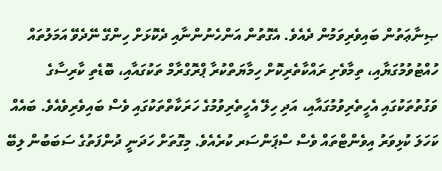ޞިނާޢަތުން ބައިވެރިވަމުން ދެއެވެ. އެގޮތުން އަންހެނުންނާއި ދެކޮޅަށް ހިންގޭ ނޭދެވޭ އަމަލުތައް ހުއްޓުވުމުގަޔާއި، ތިމާވެށި ރައްކާތެރިކޮށް ހިމާޔަތްކުރާ ޕްރޮގްރާމް ތަކުގައާއި، ބޮޑެތި ކާރިސާގެ ވަގުތުތަކުގައި އެހީތެރިވުމުގައާއި، އަދި ހިލޭ އެހީތެރިވުމުގެ ހަރަކާތްތަކުގައި ވެސް ބައިވެރިވެއެވެ. ބައެއް ކަހަލަ ކުޅިވަރު އިވެންޓްތައް ވެސް ސްޕަންސަރ ކުރެއެވެ. މިގޮތަށް ހަދަނީ ދުންފަތުގެ ސަބަބުން ލިބޭ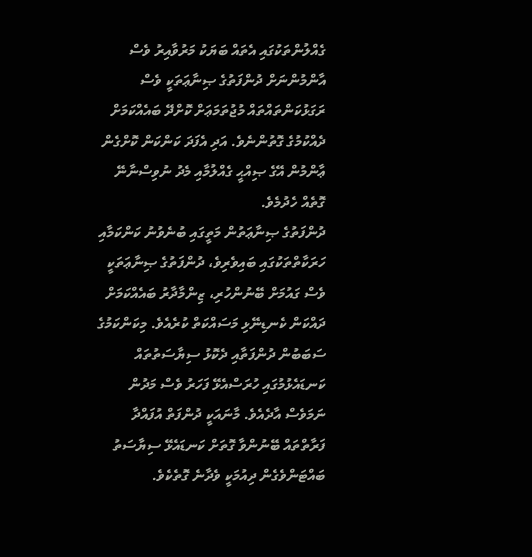ގެއްލުންތަކުގައި އެތައް ބަޔަކު މަރުވާއިރު ވެސް އާންމުންނަށް ދުންފަތުގެ ޞިނާޢަތަކީ ވެސް ރަގަޅުކަންތައްތައް މުޖުތަމަޢަށް ކޮށްދޭ ބައެއްކަމަށް ދެއްކުމުގެ ގޮތުންނެވެ. އަދި އެފަދަ ކަންކަން ކޮށްގެން ޢާންމުން އޭގެ ޞިއްޙީ ގެއްލުމާއި މެދު ނުވިސްނާނޭ ގޮތެއް ހެދުމެވެ.
ދުންފަތުގެ ޞިނާޢަތުން މަތީގައި ބުނެވުނު ކަންކަމާއި ހަރަކާތްތަކުގައި ބައިވެރިވެ، ދުންފަތުގެ ޞިނާޢަތަކީ ވެސް ގައުމަށް ބޭނުންހުރި، ޒިންމާދާރު ބައެއްކަމަށް ދައްކަން ކެނޑިނޭޅި މަސައްކަތް ކުރެއެވެ. މިކަންކަމުގެ ސަބަބުން ދުންފަތާއި ދެކޮޅު ސިޔާސަތުތައް ކަނޑައެޅުމުގައި ހުރަސްއެޅޭ ފަހަރު ވެސް މަދުން ނަމަވެސް އާދެއެވެ. މާނައަކީ ދުންފަތް އުފައްދާ ފަރާތްތައް ބޭނުންވާ ގޮތަށް ކަނޑައެޅޭ ސިޔާސަތު ބައްޓަންވެގެން ދިއުމަކީ ވެދާނެ ގޮތެކެވެ.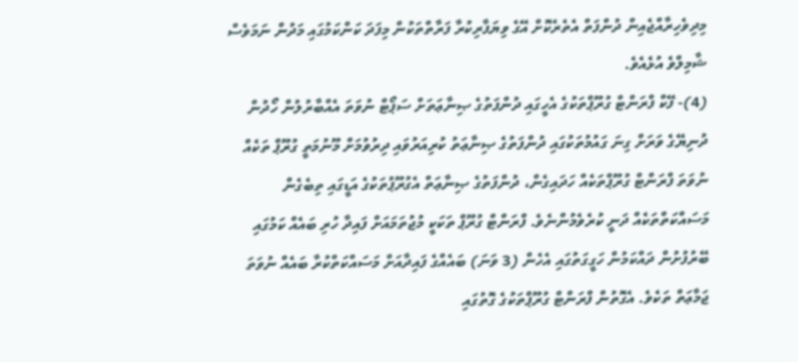މިދިވެހިރާއްޖެއިން ދުންފަތް އެތެރެކޮށް އޭގެ ވިޔަފާރިކުރާ ފަރާތްތަކުން މިފަދަ ކަންކަމުގައި މަދުން ނަމަވެސް ޝާމިލްވެ އުޅެއެވެ.
(4)- ފޭކް ފްރަންޓް ގުރޫޕްތަކުގެ އެހީގައި ދުންފަތުގެ ޞިނާޢަތަށް ސަޕޯޓް ނުވަތަ އެއްބާރުލުން ހޯދުން
ދުނިޔޭގެ ވަރަށް ގިނަ ގައުމުތަކުގައި ދުންފަތުގެ ޞިނާޢަތު ކުރިއަރުވައި ދިރުވުމަށް މޫނުމަތީ ގުރޫޕް ތަކެއް ނުވަތަ ފްރަންޓް ގުރޫޕްތަކެއް ހަދައިގެން، ދުންފަތުގެ ޞިނާޢަތް އެގުރޫޕުތަކުގެ އަޑީގައި ތިބެގެން މަސައްކަތްތަކެއް ދަނީ ކުރެވެމުންނެވެ. ފްރަންޓް ގުރޫޕް ތަކަކީ މުޖުތަމައަށް ފައިދާ ހުރި ބައެއް ކަމުގައި ބޭރުފުށުން ދައްކަމުން ހަގީގަތުގައި އެހެން (3 ވަނަ) ބައެއްގެ ފައިދާއަށް މަސައްކަތްކުރާ ބައެއް ނުވަތަ ޖަމާޢަތް ތަކެވެ. އެގޮތުން ފްރަންޓް ގުރޫޕްތަކުގެ ގޮތުގައި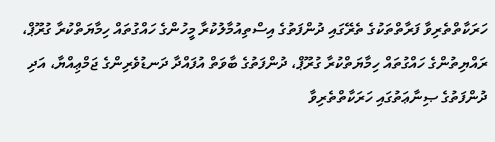ހަރަކާތްތެރިވާ ފަރާތްތަކުގެ ތެރޭގައި ދުންފަތުގެ އިސްތިއުމާލުކުރާ މީހުންގެ ހައްގުތައް ހިމާޔަތްކުރާ ގުރޫޕް، ރައްޔިތުންގެ ހައްގުތައް ހިމާޔަތްކުރާ ގުރޫޕް، ދުންފަތުގެ ބާވަތް އުފައްދާ ދަނޑުވެރިންގެ ޖަމްޢިއްޔާ، އަދި ދުންފަތުގެ ޞިނާޢަތުގައި ހަރަކާތްތެރިވާ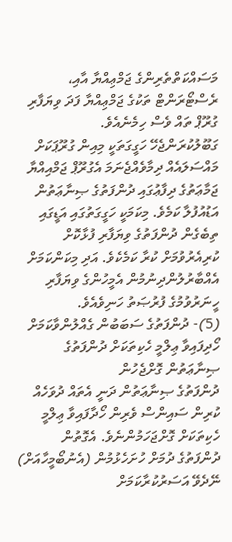މަސައްކަތްތެރިންގެ ޖަމްޢިއްޔާ އާއި، ރެސްޓޯރަންޓް ތަކުގެ ޖަމްޢިއްޔާ ފަދަ ވިޔަފާރި ގުރޫޕް ތައް ވެސް ހިމެނެއެވެ.
ގަބޫލުކުރަންޖެހޭ ހަގީގަތަކީ މިއިން ގުރޫޕަކަށް މައްސަލައެއް ދިމާވެއްޖެނަމަ އެގުރޫޕް ޖަމްއިއްޔާ ޖަމާޢަތުގެ ދިފާޢުގައި ދުންފަތުގެ ޞިނާޢަތުން އަޑުއުފުލާ ކަމެވެ. މިކަމަކީ ހަގީގަތުގައި އަޑީގައި ތިބެގެން ދުންފަތުގެ ވިޔަފާރި ފުޅާކޮށް ކުރިއެރުވުމަށް ކުރާ ކަމެކެވެ. އަދި މިކަންކަމަށް އެއްބާރުލުންދިނުމުން އެމީހުންގެ ވިޔަފާރި ހީނަރުވުމުގެ ފުރުޞަތު ހަނިވެއެވެ.
(5)- ދުންފަތުގެ ސަބަބުން ގެއްލުންވާކަމަށް ހޯދިފައިވާ ޢިލްމީ ހެކިތަކަށް ދުންފަތުގެ ޞިނާޢަތުން ގޮށްޖެހުން
ދުންފަތުގެ ޞިނާޢަތުން ދަނީ އެތައް ދުވަހެއް ކުރިން ސައިންސް ވެރިން ހޯދާފައިވާ ޢިލްމީ ހެކިތަކަށް ގޮށްޖަހަމުންނެވެ. އެގޮތުން ދުންފަތުގެ ދުމަށް ހުށަހެޅުމުން (އެނުބޯމީހާއަށް) ނޭދެވޭ އަސަރުކުރާކަމަށް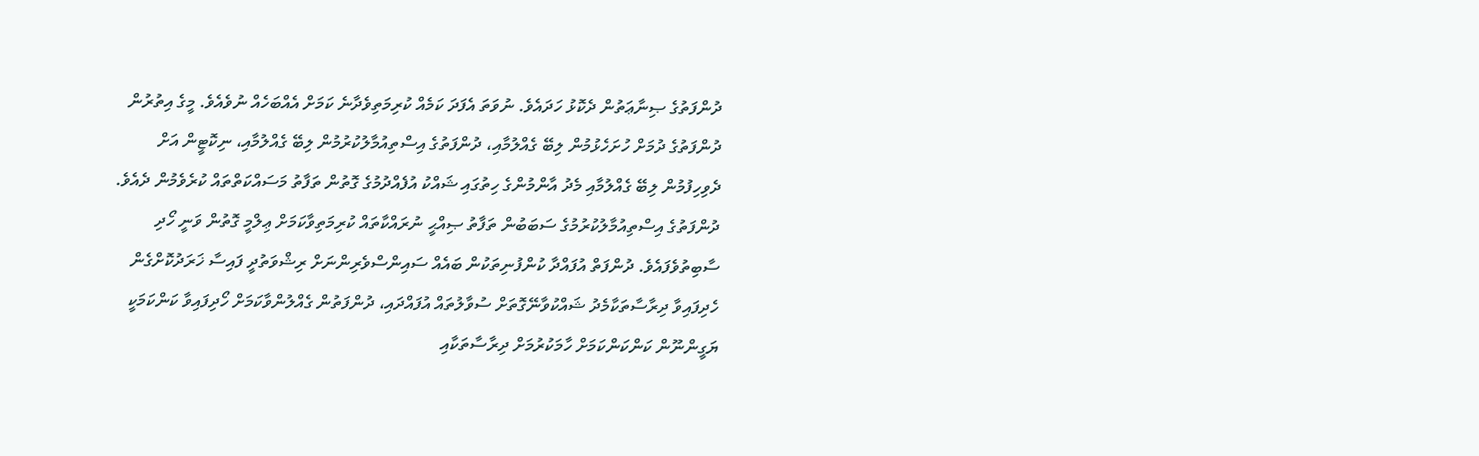ދުންފަތުގެ ޞިނާޢަތުން ދެކޮޅު ހަދައެވެ. ނުވަތަ އެފަދަ ކަމެއް ކުރިމަތިވެދާނެ ކަމަށް އެއްބަހެއް ނުވެއެވެ. މީގެ އިތުރުން ދުންފަތުގެ ދުމަށް ހުށަހެޅުމުން ލިބޭ ގެއްލުމާއި، ދުންފަތުގެ އިސްތިއުމާލުކުރުމުން ލިބޭ ގެއްލުމާއި، ނިކޮޓީން އަށް ދެވިހިފުމުން ލިބޭ ގެއްލުމާއި މެދު އާންމުންގެ ހިތުގައި ޝައްކު އުފެއްދުމުގެ ގޮތުން ތަފާތު މަސައްކަތްތައް ކުރެވެމުން ދެއެވެ.
ދުންފަތުގެ އިސްތިއުމާލުކުރުމުގެ ސަބަބުން ތަފާތު ޞިއްޙީ ނުރައްކާތައް ކުރިމަތިވާކަމަށް ޢިލްމީ ގޮތުން ވަނީ ހޯދި ސާބިތުވެފައެވެ. ދުންފަތް އުފައްދާ ކުންފުނިތަކުން ބައެއް ސައިންސްވެރިންނަށް ރިޝްވަތުދީ ފައިސާ ޚަރަދުކޮށްގެން ހެދިފައިވާ ދިރާސާތަކާމެދު ޝައްކުވާނޭގޮތަށް ސުވާލުތައް އުފައްދައި، ދުންފަތުން ގެއްލުންވާކަމަށް ހޯދިފައިވާ ކަންކަމަކީ ޔަގީންނޫން ކަންކަންކަމަށް ހާމަކުރުމަށް ދިރާސާތަކާއި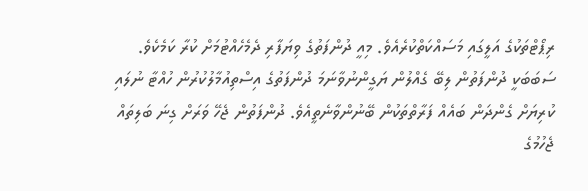ރިޕޯޓްތަކުގެ އަލީގައި މަސައްކަތްކުރެއެވެ. މިއީ ދުންފަތުގެ ވިޔަފާރި ދެމެހެއްޓުމަށް ކުރާ ކަމެކެވެ.  ސަބަބަކީ ދުންފަތުން ލިބޭ ގެއްލުން ޔަގީންނުވާނަމަ ދުންފަތުގެ އިސްތިއުމާލުކުރުން ހުއްޓާ ނުލައި ކުރިޔަށް ގެންދަން ބައެއް ފަރާތްތަކުން ބޭނުންވާނެތީއެވެ. ދުންފަތުން ޖެހޭ ވަރަށް ގިނަ ބަލިތައް ޖެހުމުގެ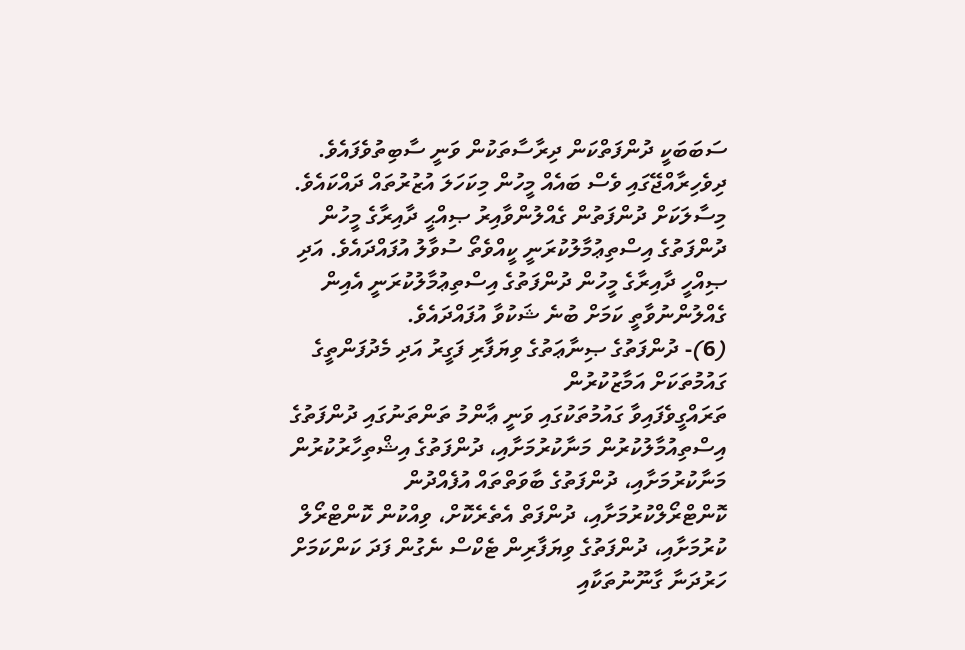ސަބަބަކީ ދުންފަތްކަން ދިރާސާތަކުން ވަނީ ސާބިތުވެފައެވެ.
ދިވެހިރާއްޖޭގައި ވެސް ބައެއް މީހުން މިކަހަލަ އުޒުރުތައް ދައްކައެވެ. މިސާލަކަށް ދުންފަތުން ގެއްލުންވާއިރު ޞިއްޙީ ދާއިރާގެ މީހުން ދުންފަތުގެ އިސްތިޢުމާލުކުރަނީ ކީއްވެތޯ ސުވާލު އުފައްދައެވެ. އަދި ޞިއްހީ ދާއިރާގެ މީހުން ދުންފަތުގެ އިސްތިޢުމާލުކުރަނީ އެއިން ގެއްލުންނުވާތީ ކަމަށް ބުނެ ޝަކުވާ އުފައްދައެވެ.
(6)- ދުންފަތުގެ ޞިނާޢަތުގެ ވިޔަފާރި ފަގީރު އަދި މެދުފަންތީގެ ގައުމުތަކަށް އަމާޒުކުރުން
ތަރައްގީވެފައިވާ ގައުމުތަކުގައި ވަނީ ޢާންމު ތަންތަނުގައި ދުންފަތުގެ އިސްތިއުމާލުކުރުން މަނާކުރުމަށާއި، ދުންފަތުގެ އިޝްތިހާރުކުރުން މަނާކުރުމަށާއި، ދުންފަތުގެ ބާވަތްތައް އުފެއްދުން ކޮންޓްރޯލްކުރުމަށާއި، ދުންފަތް އެތެރެކޮށް، ވިއްކުން ކޮންޓްރޯލް ކުރުމަށާއި، ދުންފަތުގެ ވިޔަފާރިން ޓެކްސް ނެގުން ފަދަ ކަންކަމަށް ހަރުދަނާ ގާނޫނުތަކާއި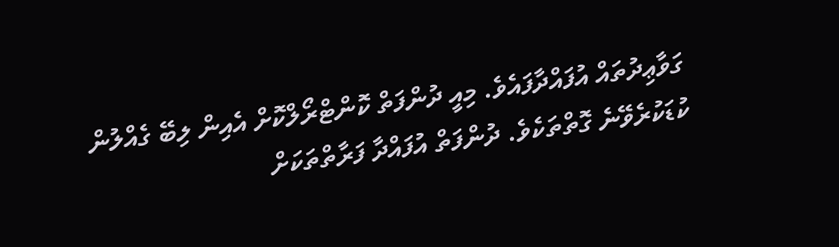ގަވާޢިދުތައް އުފައްދާފައެވެ. މިއީ ދުންފަތް ކޮންޓްރޯލްކޮށް އެއިން ލިބޭ ގެއްލުން ކުޑަކުރެވޭނެ ގޮތްތަކެވެ. ދުންފަތް އުފައްދާ ފަރާތްތަކަށް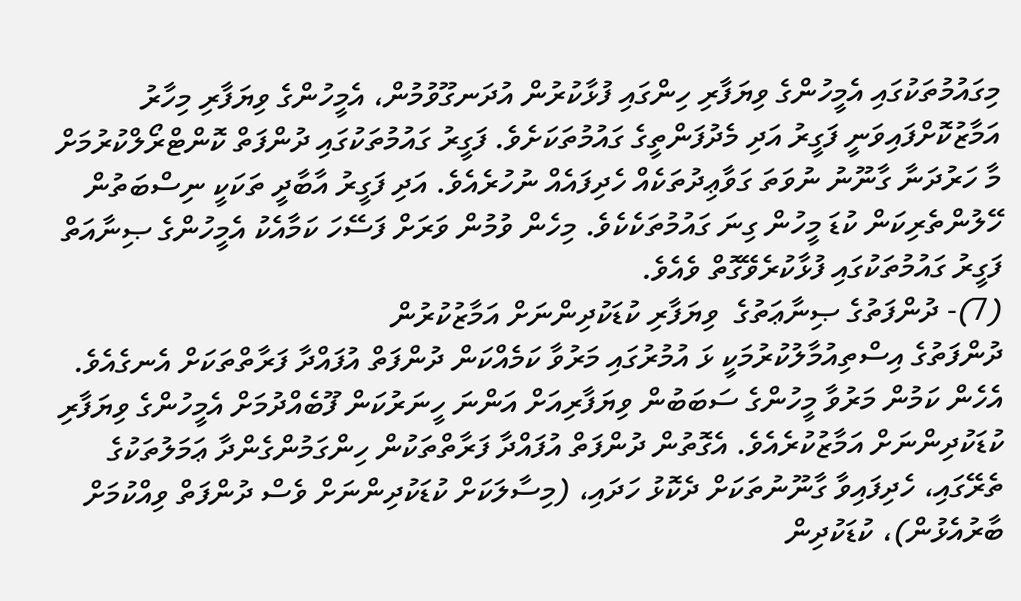މިގައުމުތަކުގައި އެމީހުންގެ ވިޔަފާރި ހިންގައި ފުޅާކުރުން އުދަނގޫވުމުން، އެމީހުންގެ ވިޔަފާރި މިހާރު އަމާޒުކޮށްފައިވަނީ ފަގީރު އަދި މެދުފަންތީގެ ގައުމުތަކަށެވެ. ފަގީރު ގައުމުތަކުގައި ދުންފަތް ކޮންޓްރޯލްކުރުމަށް މާ ހަރުދަނާ ގާނޫނު ނުވަތަ ގަވާޢިދުތަކެއް ހެދިފައެއް ނުހުރެއެވެ. އަދި ފަގީރު އާބާދީ ތަކަކީ ނިސްބަތުން ހޭލުންތެރިކަން ކުޑަ މީހުން ގިނަ ގައުމުތަކެކެވެ. މިހެން ވުމުން ވަރަށް ފަސޭހަ ކަމާއެކު އެމީހުންގެ ޞިނާއަތް ފަގީރު ގައުމުތަކުގައި ފުޅާކުރެވޭގޮތް ވެއެވެ.
(7)- ދުންފަތުގެ ޞިނާޢަތުގެ  ވިޔަފާރި ކުޑަކުދިންނަށް އަމާޒުކުރުން
ދުންފަތުގެ އިސްތިއުމާލުކުރުމަކީ ޅަ އުމުރުގައި މަރުވާ ކަމެއްކަން ދުންފަތް އުފައްދާ ފަރާތްތަކަށް އެނގެއެވެ. އެހެން ކަމުން މަރުވާ މީހުންގެ ސަބަބުން ވިޔަފާރިއަށް އަންނަ ހީނަރުކަން ފޫބެއްދުމަށް އެމީހުންގެ ވިޔަފާރި ކުޑަކުދިންނަށް އަމާޒުކުރެއެވެ. އެގޮތުން ދުންފަތް އުފައްދާ ފަރާތްތަކުން ހިންގަމުންގެންދާ ޢަމަލުތަކުގެ ތެރޭގައި، ހެދިފައިވާ ގާނޫނުތަކަށް ދެކޮޅު ހަދައި، (މިސާލަކަށް ކުޑަކުދިންނަށް ވެސް ދުންފަތް ވިއްކުމަށް ބާރުއެޅުން)، ކުޑަކުދިން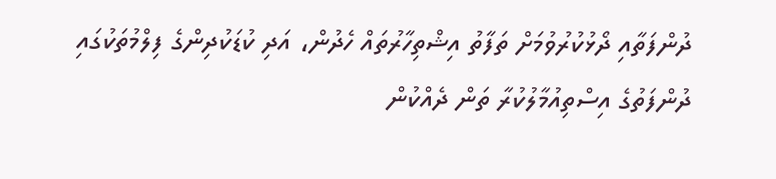ދުންފަތާއި ދޯޅުކުރުވުމަށް ތަފާތު އިޝްތިހާރުތައް ހެދުން، އަދި ކުޑަކުދިންގެ ފިލްމުތަކުގައި ދުންފަތުގެ އިސްތިއުމާލުކުރާ ތަން ދެއްކުން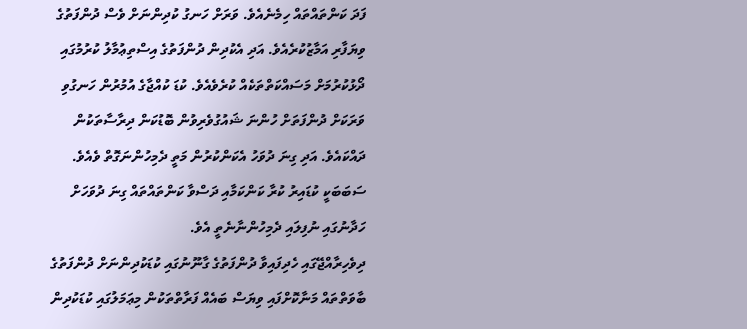ފަދަ ކަންތައްތައް ހިމެނެއެވެ. ވަރަށް ހަނގު ކުދިންނަށް ވެސް ދުންފަތުގެ ވިޔަފާރި އަމާޒުކުރެއެވެ. އަދި އެކުދިން ދުންފަތުގެ އިސްތިޢުމާލު ކުރުމުގައި ދޯޅުކުރުމަށް މަސައްކަތްތަކެއް ކުރެވެއެވެ. ކުޑަ ކުއްޖާގެ އުމުރުން ހަނގުވި ވަރަކަށް ދުންފަތަށް ހުންނަ ޝައުގުވެރިވުން ބޮޑުކަން ދިރާސާތަކުން ދައްކައެވެ. އަދި ގިނަ ދުވަހު އެކަންކުރުން މަތީ ދެމިހުންނަގޮތް ވެއެވެ. ސަބަބަކީ ކުޑައިރު ކުރާ ކަންކަމާއި ދަސްވާ ކަންތައްތައް ގިނަ ދުވަހަށް ހަދާނުގައި ނުފިލައި ދެމިހުންނާނެތީ އެވެ.
ދިވެހިރާއްޖޭގައި ހެދިފައިވާ ދުންފަތުގެ ގާނޫނުގައި ކުޑަކުދިންނަށް ދުންފަތުގެ ބާވަތްތައް މަނާކޮށްފައި ވިޔަސް ބައެއް ފަރާތްތަކުން މިޢަމަލުގައި ކުޑަކުދިން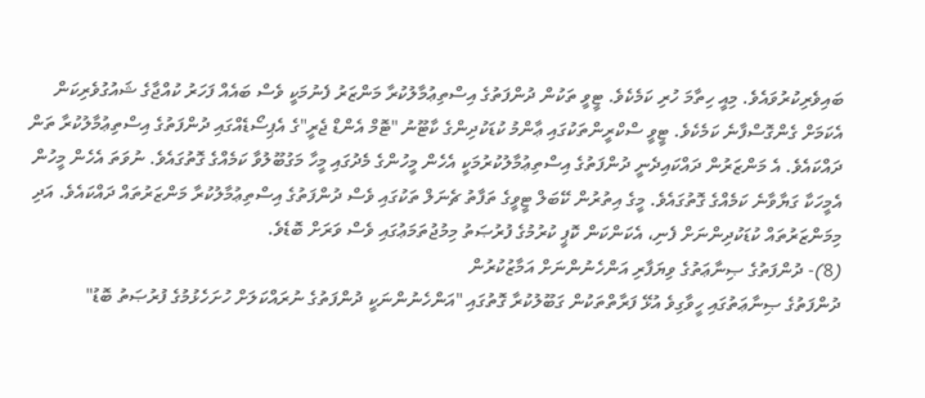ބައިވެރިކުރުވައެވެ. މިއީ ހިތާމަ ހުރި ކަމެކެވެ. ޓީވީ ތަކުން ދުންފަތުގެ އިސްތިޢުމާލުކުރާ މަންޒަރު ފެނުމަކީ ވެސް ބައެއް ފަހަރު ކުއްޖާގެ ޝައުގުވެރިކަން އެކަމަށް ގެންގޮސްފާނެ ކަމެކެވެ. ޓީވީ ސްކްރީންތަކުގައި ޢާންމު ކުޑަކުދިންގެ ކާޓޫނު "ޓޮމް އެންޑް ޖެރީ"ގެ އެޕިސޯޑެއްގައި ދުންފަތުގެ އިސްތިޢުމާލުކުރާ ތަން ދައްކައެވެ. އެ މަންޒަރުން ދައްކައިދެނީ ދުންފަތުގެ އިސްތިޢުމާލުކުރުމަކީ އެހެން މީހުންގެ މެދުގައި މީހާ މަގުބޫލުވާ ކަމެއްގެ ގޮތުގައެވެ. ނުވަތަ އެހެން މީހުން އެމީހަކާ ގަޔާވާނެ ކަމެއްގެ ގޮތުގައެވެ. މީގެ އިތުރުން ކޭބަލް ޓީވީގެ ތަފާތު ޗެނަލް ތަކުގައި ވެސް ދުންފަތުގެ އިސްތިޢުމާލުކުރާ މަންޒަރުތައް ދައްކައެވެ. އަދި މިމަންޒަރުތައް ކުޑަކުދިންނަށް ފެނި، އެކަންކަން ކޮޕީ ކުރުމުގެ ފުރުޞަތު މިމުޖުތަމަޢުގައި ވެސް ވަރަށް ބޮޑެވެ.
(8)- ދުންފަތުގެ ޞިނާޢަތުގެ ވިޔަފާރި އަންހެނުންނަށް އަމާޒުކުރުން
ދުންފަތުގެ ޞިނާޢަތުގައި ހީވާގިވެ އުޅޭ ފަރާތްތަކުން ގަބޫލުކުރާ ގޮތުގައި "އަންހެނުންނަކީ ދުންފަތުގެ ނުރައްކަލަށް ހުށަހެޅުމުގެ ފުރުޞަތު ބޮޑު"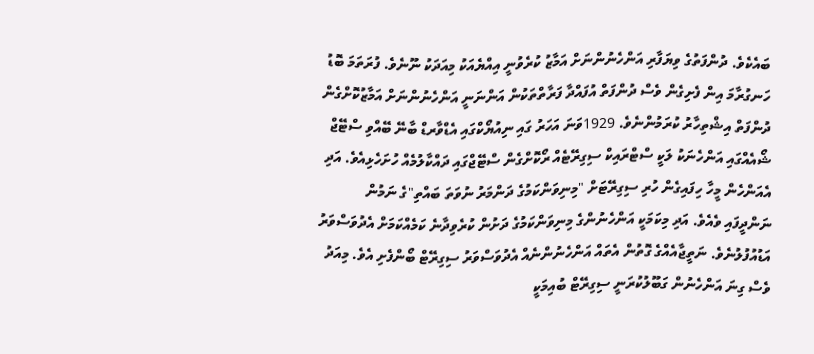ބައެކެވެ. ދުންފަތުގެ ވިޔަފާރި އަންހެނުންނަށް އަމާޒު ކުރެވުނީ އިއްޔެއަކު މިއަދަކު ނޫނެވެ. ފުރަތަމަ ބޮޑު ހަނގުރާމަ އިން ފެށިގެން ވެސް ދުންފަތް އުފައްދާ ފަރާތްތަކުން އަންނަނީ އަންހެނުންނަށް އަމާޒުކޮށްގެން ދުންފަތް އިޝްތިހާރު ކުރަމުންނެވެ. 1929ވަނަ އަހަރު ގައި ނިއުޔޯކްގައި އެޑްވާރޑް ބާނޭ ބޭއްވި ސްޓޭޖް ޝޯއެއްގައި އަންހެނަކު ލަކީ ސްޓްރައިކް ސިގިރޭޓެއް ރޯކޮށްގެން ސްޓޭޖްގައި ދައްކާލުމެއް ހުށަހެޅިއެވެ. އަދި އެއަންހެން މީހާ ހިފައިގެން ހުރި ސިގިރޭޓަށް "މިނިވަންކަމުގެ ދަންމަރު ނުވަތަ ބައްތި"ގެ ނަމުން ނަންދީފައި ވެއެވެ. އަދި މިކަމަކީ އަންހެނުންގެ މިނިވަންކަމުގެ ދަށުން ކުރެވިދާނެ ކަމެއްކަމަށް އެދުވަސްވަރު އަޑުއުފުލުނެވެ. ނަތީޖާއެއްގެ ގޮތުން އެތައް އަންހެނުންނެއް އެދުވަސްވަރު ސިގިރޭޓް ބޯންފެށި އެވެ. މިއަދު ވެސް ގިނަ އަންހެނުން ގަބޫލުކުރަނީ ސިގިރޭޓް ބުއިމަކީ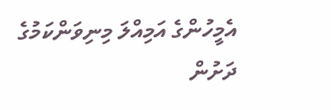އެމީހުންގެ އަމިއްލަ މިނިވަންކަމުގެ ދަށުން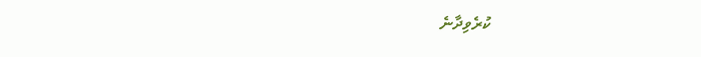ކުރެވިދާނެ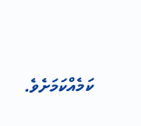ކަމެއްކަމަށެވެ.